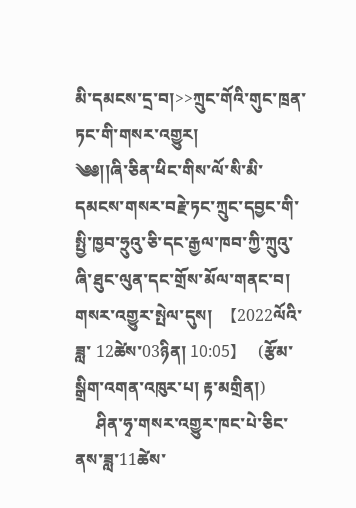མི་དམངས་དྲ་བ།>>ཀྲུང་གོའི་གུང་ཁྲན་ཏང་གི་གསར་འགྱུར།
༄༅།།ཞི་ཅིན་ཕིང་གིས་ལོ་སི་མི་དམངས་གསར་བརྗེ་ཏང་ཀྲུང་དབྱང་གི་སྤྱི་ཁྱབ་ཧྲུའུ་ཅི་དང་རྒྱལ་ཁབ་ཀྱི་ཀྲུའུ་ཞི་ཐུང་ལུན་དང་གྲོས་མོལ་གནང་བ།
གསར་འགྱུར་སྤེལ་དུས།  【2022ལོའི་ཟླ་ 12ཚེས་03ཉིན། 10:05】   (རྩོམ་སྒྲིག་འགན་འཁུར་པ། རྟ་མགྲིན།)
     ཤིན་ཧྭ་གསར་འགྱུར་ཁང་པེ་ཅིང་ནས་ཟླ་11ཚེས་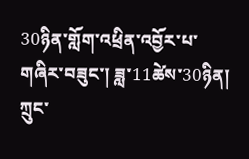30ཉིན་གློག་འཕྲིན་འབྱོར་པ་གཞིར་བཟུང་། ཟླ་11ཚེས་30ཉིན། ཀྲུང་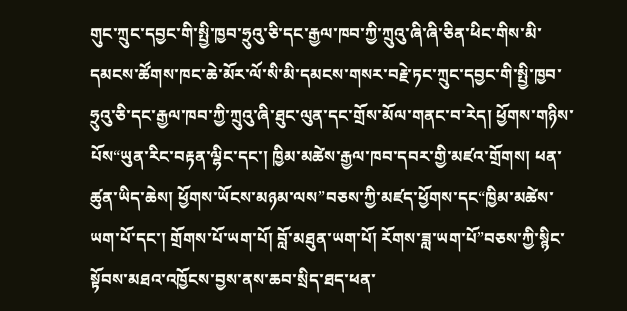གུང་ཀྲུང་དབྱང་གི་སྤྱི་ཁྱབ་ཧྲུའུ་ཅི་དང་རྒྱལ་ཁབ་ཀྱི་ཀྲུའུ་ཞི་ཞི་ཅིན་ཕིང་གིས་མི་དམངས་ཚོགས་ཁང་ཆེ་མོར་ལོ་སི་མི་དམངས་གསར་བརྗེ་ཏང་ཀྲུང་དབྱང་གི་སྤྱི་ཁྱབ་ཧྲུའུ་ཅི་དང་རྒྱལ་ཁབ་ཀྱི་ཀྲུའུ་ཞི་ཐུང་ལུན་དང་གྲོས་མོལ་གནང་བ་རེད། ཕྱོགས་གཉིས་པོས“ཡུན་རིང་བརྟན་ལྷིང་དང་། ཁྱིམ་མཚེས་རྒྱལ་ཁབ་དབར་གྱི་མཛའ་གྲོགས། ཕན་ཚུན་ཡིད་ཆེས། ཕྱོགས་ཡོངས་མཉམ་ལས”བཅས་ཀྱི་མཛད་ཕྱོགས་དང“ཁྱིམ་མཚེས་ཡག་པོ་དང་། གྲོགས་པོ་ཡག་པོ། བློ་མཐུན་ཡག་པོ། རོགས་ཟླ་ཡག་པོ”བཅས་ཀྱི་སྙིང་སྟོབས་མཐའ་འཁྱོངས་བྱས་ནས་ཆབ་སྲིད་ཐད་ཕན་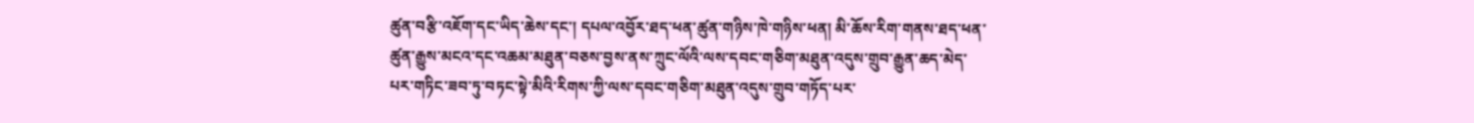ཚུན་བརྩི་འཇོག་དང་ཡིད་ཆེས་དང་། དཔལ་འབྱོར་ཐད་ཕན་ཚུན་གཉིས་ཁེ་གཉིས་ཕན། མི་ཆོས་རིག་གནས་ཐད་ཕན་ཚུན་རྒྱུས་མངའ་དང་འཆམ་མཐུན་བཅས་བྱས་ནས་ཀྲུང་ལོའི་ལས་དབང་གཅིག་མཐུན་འདུས་གྲུབ་རྒྱུན་ཆད་མེད་པར་གཏིང་ཟབ་ཏུ་བཏང་སྟེ་མིའི་རིགས་ཀྱི་ལས་དབང་གཅིག་མཐུན་འདུས་གྲུབ་གཏོད་པར་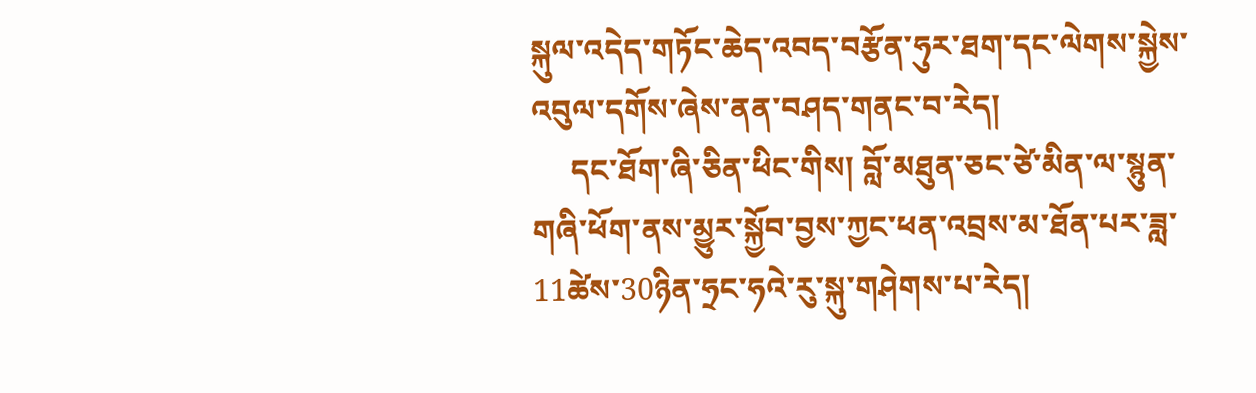སྐུལ་འདེད་གཏོང་ཆེད་འབད་བརྩོན་ཧུར་ཐག་དང་ལེགས་སྐྱེས་འབུལ་དགོས་ཞེས་ནན་བཤད་གནང་བ་རེད།
     དང་ཐོག་ཞི་ཅིན་ཕིང་གིས། བློ་མཐུན་ཅང་ཙེ་མིན་ལ་སྙུན་གཞི་ཕོག་ནས་མྱུར་སྐྱོབ་བྱས་ཀྱང་ཕན་འབྲས་མ་ཐོན་པར་ཟླ་11ཚེས་30ཉིན་ཧྲང་ཧའེ་རུ་སྐུ་གཤེགས་པ་རེད།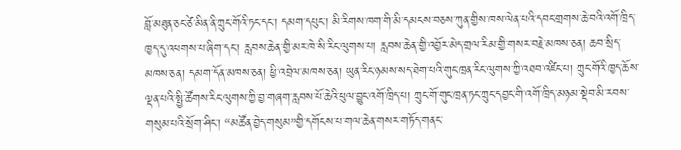བློ་མཐུན་ཅང་ཙེ་མིན་ནི་ཀྲུང་གོའི་ཏང་དང་། དམག་དཔུང་། མི་རིགས་ཁག་གི་མི་དམངས་བཅས་ཀུན་གྱིས་ཁས་ལེན་པའི་དབང་གྲགས་ཆེ་བའི་འགོ་ཁྲིད་ཁྱད་དུ་འཕགས་པ་ཞིག་དང་། རླབས་ཆེན་གྱི་མར་ཁེ་སི་རིང་ལུགས་པ། རླབས་ཆེན་གྱི་འབྱོར་མེད་གྲལ་རིམ་གྱི་གསར་བརྗེ་མཁས་ཅན། ཆབ་སྲིད་མཁས་ཅན། དམག་དོན་མཁས་ཅན། ཕྱི་འབྲེལ་མཁས་ཅན། ཡུན་རིང་ཉམས་སད་ཐེག་པའི་གུང་ཁྲན་རིང་ལུགས་ཀྱི་འཐབ་འཛིང་པ། ཀྲུང་གོའི་ཁྱད་ཆོས་ལྡན་པའི་སྤྱི་ཚོགས་རིང་ལུགས་ཀྱི་བྱ་གཞག་རླབས་པོ་ཆེའི་ཕུལ་བྱུང་འགོ་ཁྲིད་པ། ཀྲུང་གོ་གུང་ཁྲན་ཏང་ཀྲུང་དབྱང་གི་འགོ་ཁྲིད་མཉམ་སྡེབ་མི་རབས་གསུམ་པའི་སྲོག་ཤིང་། “མཚོན་བྱེད་གསུམ”གྱི་དགོངས་པ་གལ་ཆེན་གསར་གཏོད་གནང་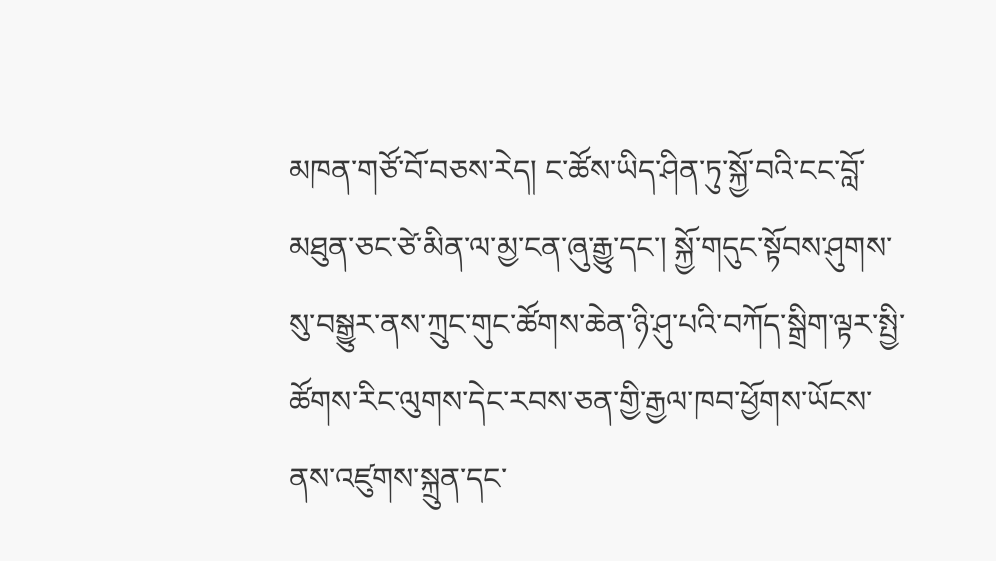མཁན་གཙོ་བོ་བཅས་རེད། ང་ཚོས་ཡིད་ཤིན་ཏུ་སྐྱོ་བའི་ངང་བློ་མཐུན་ཅང་ཙེ་མིན་ལ་མྱ་ངན་ཞུ་རྒྱུ་དང་། སྐྱོ་གདུང་སྟོབས་ཤུགས་སུ་བསྒྱུར་ནས་ཀྲུང་གུང་ཚོགས་ཆེན་ཉི་ཤུ་པའི་བཀོད་སྒྲིག་ལྟར་སྤྱི་ཚོགས་རིང་ལུགས་དེང་རབས་ཅན་གྱི་རྒྱལ་ཁབ་ཕྱོགས་ཡོངས་ནས་འཛུགས་སྐྲུན་དང་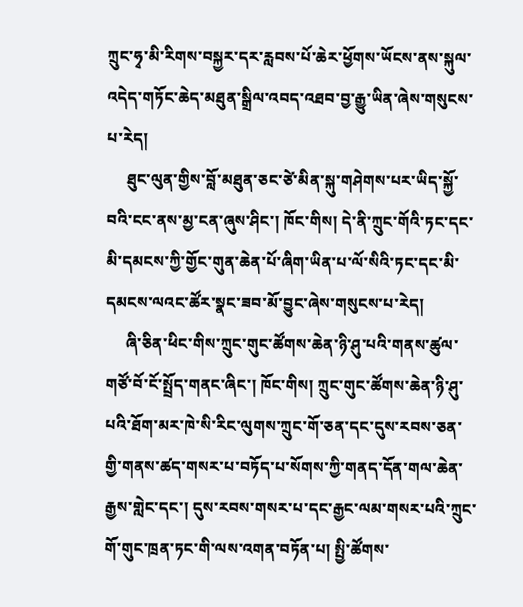ཀྲུང་ཧྭ་མི་རིགས་བསྐྱར་དར་རླབས་པོ་ཆེར་ཕྱོགས་ཡོངས་ནས་སྐུལ་འདེད་གཏོང་ཆེད་མཐུན་སྒྲིལ་འབད་འཐབ་བྱ་རྒྱུ་ཡིན་ཞེས་གསུངས་པ་རེད།
     ཐུང་ལུན་གྱིས་བློ་མཐུན་ཅང་ཙེ་མིན་སྐུ་གཤེགས་པར་ཡིད་སྐྱོ་བའི་ངང་ནས་མྱ་ངན་ཞུས་ཤིང་། ཁོང་གིས། དེ་ནི་ཀྲུང་གོའི་ཏང་དང་མི་དམངས་ཀྱི་གྱོང་གུན་ཆེན་པོ་ཞིག་ཡིན་པ་ལོ་སིའི་ཏང་དང་མི་དམངས་ལའང་ཚོར་སྣང་ཟབ་མོ་བྱུང་ཞེས་གསུངས་པ་རེད།
     ཞི་ཅིན་ཕིང་གིས་ཀྲུང་གུང་ཚོགས་ཆེན་ཉི་ཤུ་པའི་གནས་ཚུལ་གཙོ་བོ་ངོ་སྤྲོད་གནང་ཞིང་། ཁོང་གིས། ཀྲུང་གུང་ཚོགས་ཆེན་ཉི་ཤུ་པའི་ཐོག་མར་ཁེ་སི་རིང་ལུགས་ཀྲུང་གོ་ཅན་དང་དུས་རབས་ཅན་གྱི་གནས་ཚད་གསར་པ་བཏོད་པ་སོགས་ཀྱི་གནད་དོན་གལ་ཆེན་རྒྱས་གླེང་དང་། དུས་རབས་གསར་པ་དང་རྒྱང་ལམ་གསར་པའི་ཀྲུང་གོ་གུང་ཁྲན་ཏང་གི་ལས་འགན་བཏོན་པ། སྤྱི་ཚོགས་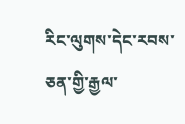རིང་ལུགས་དེང་རབས་ཅན་གྱི་རྒྱལ་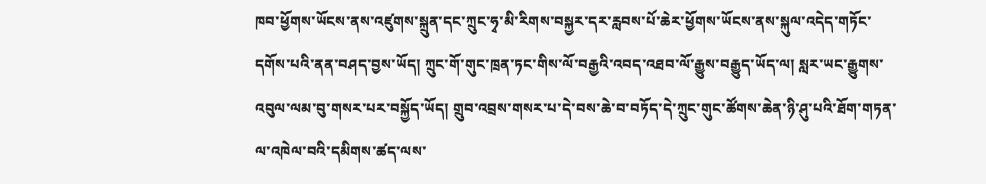ཁབ་ཕྱོགས་ཡོངས་ནས་འཛུགས་སྐྲུན་དང་ཀྲུང་ཧྭ་མི་རིགས་བསྐྱར་དར་རླབས་པོ་ཆེར་ཕྱོགས་ཡོངས་ནས་སྐུལ་འདེད་གཏོང་དགོས་པའི་ནན་བཤད་བྱས་ཡོད། ཀྲུང་གོ་གུང་ཁྲན་ཏང་གིས་ལོ་བརྒྱའི་འབད་འཐབ་ལོ་རྒྱུས་བརྒྱུད་ཡོད་ལ། སླར་ཡང་རྒྱུགས་འབུལ་ལམ་བུ་གསར་པར་བསྐྱོད་ཡོད། གྲུབ་འབྲས་གསར་པ་དེ་བས་ཆེ་བ་བཏོད་དེ་ཀྲུང་གུང་ཚོགས་ཆེན་ཉི་ཤུ་པའི་ཐོག་གཏན་ལ་འཁེལ་བའི་དམིགས་ཚད་ལས་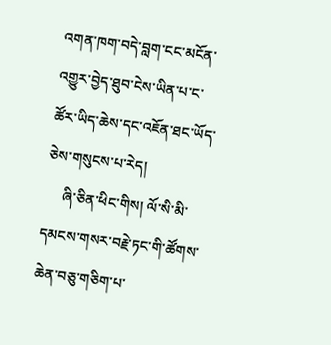འགན་ཁག་བདེ་བླག་ངང་མངོན་འགྱུར་བྱེད་ཐུབ་ངེས་ཡིན་པ་ང་ཚོར་ཡིད་ཆེས་དང་འཇོན་ཐང་ཡོད་ཅེས་གསུངས་པ་རེད།
     ཞི་ཅིན་ཕིང་གིས། ལོ་སི་མི་དམངས་གསར་བརྗེ་ཏང་གི་ཚོགས་ཆེན་བཅུ་གཅིག་པ་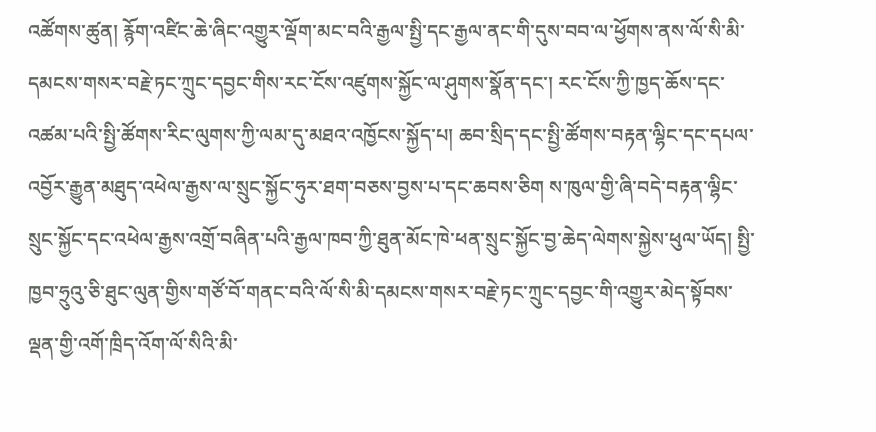འཚོགས་ཚུན། རྙོག་འཛིང་ཆེ་ཞིང་འགྱུར་ལྡོག་མང་བའི་རྒྱལ་སྤྱི་དང་རྒྱལ་ནང་གི་དུས་བབ་ལ་ཕྱོགས་ནས་ལོ་སི་མི་དམངས་གསར་བརྗེ་ཏང་ཀྲུང་དབྱང་གིས་རང་ངོས་འཛུགས་སྐྱོང་ལ་ཤུགས་སྣོན་དང་། རང་ངོས་ཀྱི་ཁྱད་ཆོས་དང་འཚམ་པའི་སྤྱི་ཚོགས་རིང་ལུགས་ཀྱི་ལམ་དུ་མཐའ་འཁྱོངས་སྐྱོད་པ། ཆབ་སྲིད་དང་སྤྱི་ཚོགས་བརྟན་ལྷིང་དང་དཔལ་འབྱོར་རྒྱུན་མཐུད་འཕེལ་རྒྱས་ལ་སྲུང་སྐྱོང་ཧུར་ཐག་བཅས་བྱས་པ་དང་ཆབས་ཅིག ས་ཁུལ་གྱི་ཞི་བདེ་བརྟན་ལྷིང་སྲུང་སྐྱོང་དང་འཕེལ་རྒྱས་འགྲོ་བཞིན་པའི་རྒྱལ་ཁབ་ཀྱི་ཐུན་མོང་ཁེ་ཕན་སྲུང་སྐྱོང་བྱ་ཆེད་ལེགས་སྐྱེས་ཕུལ་ཡོད། སྤྱི་ཁྱབ་ཧྲུའུ་ཅི་ཐུང་ལུན་གྱིས་གཙོ་བོ་གནང་བའི་ལོ་སི་མི་དམངས་གསར་བརྗེ་ཏང་ཀྲུང་དབྱང་གི་འགྱུར་མེད་སྟོབས་ལྡན་གྱི་འགོ་ཁྲིད་འོག་ལོ་སིའི་མི་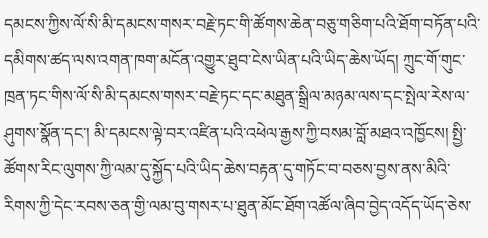དམངས་ཀྱིས་ལོ་སི་མི་དམངས་གསར་བརྗེ་ཏང་གི་ཚོགས་ཆེན་བཅུ་གཅིག་པའི་ཐོག་བཏོན་པའི་དམིགས་ཚད་ལས་འགན་ཁག་མངོན་འགྱུར་ཐུབ་ངེས་ཡིན་པའི་ཡིད་ཆེས་ཡོད། ཀྲུང་གོ་གུང་ཁྲན་ཏང་གིས་ལོ་སི་མི་དམངས་གསར་བརྗེ་ཏང་དང་མཐུན་སྒྲིལ་མཉམ་ལས་དང་སྤེལ་རེས་ལ་ཤུགས་སྣོན་དང་། མི་དམངས་ལྟེ་བར་འཛིན་པའི་འཕེལ་རྒྱས་ཀྱི་བསམ་བློ་མཐའ་འཁྱོངས། སྤྱི་ཚོགས་རིང་ལུགས་ཀྱི་ལམ་དུ་སྐྱོད་པའི་ཡིད་ཆེས་བརྟན་དུ་གཏོང་བ་བཅས་བྱས་ནས་མིའི་རིགས་ཀྱི་དེང་རབས་ཅན་གྱི་ལམ་བུ་གསར་པ་ཐུན་མོང་ཐོག་འཚོལ་ཞིབ་བྱེད་འདོད་ཡོད་ཅེས་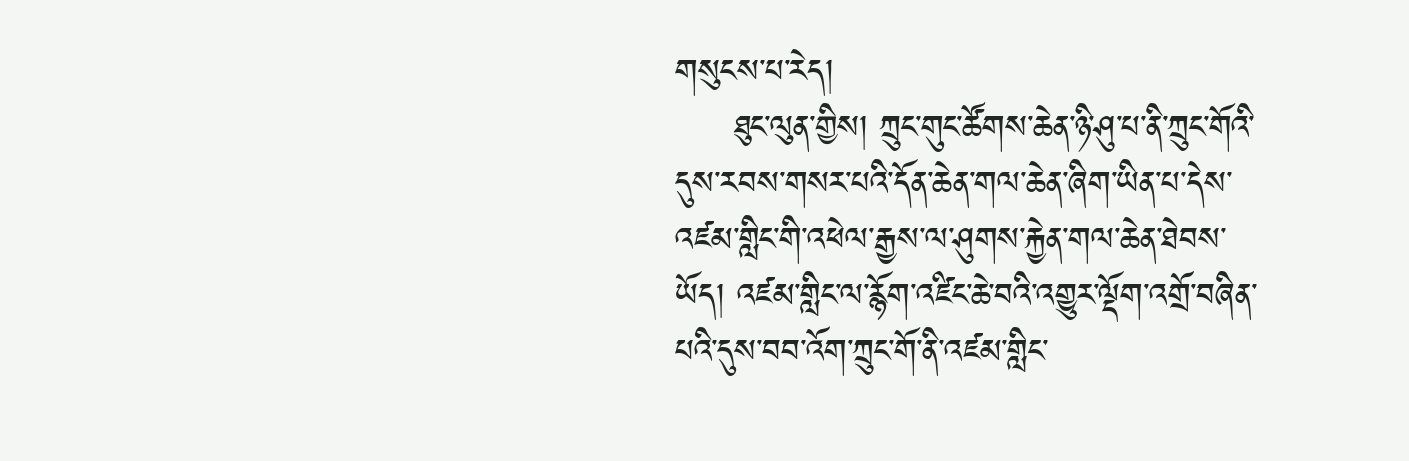གསུངས་པ་རེད།
     ཐུང་ལུན་གྱིས། ཀྲུང་གུང་ཚོགས་ཆེན་ཉི་ཤུ་པ་ནི་ཀྲུང་གོའི་དུས་རབས་གསར་པའི་དོན་ཆེན་གལ་ཆེན་ཞིག་ཡིན་པ་དེས་འཛམ་གླིང་གི་འཕེལ་རྒྱས་ལ་ཤུགས་རྐྱེན་གལ་ཆེན་ཐེབས་ཡོད། འཛམ་གླིང་ལ་རྙོག་འཛིང་ཆེ་བའི་འགྱུར་ལྡོག་འགྲོ་བཞིན་པའི་དུས་བབ་འོག་ཀྲུང་གོ་ནི་འཛམ་གླིང་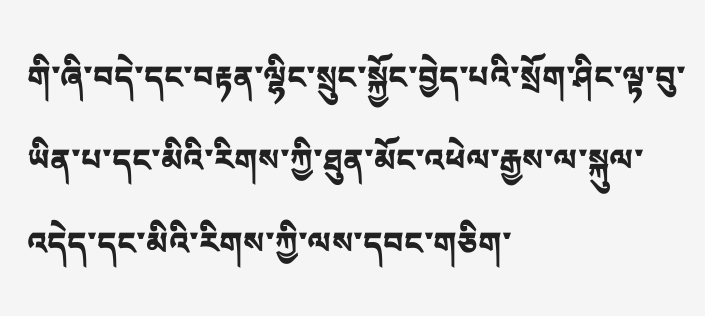གི་ཞི་བདེ་དང་བརྟན་ལྷིང་སྲུང་སྐྱོང་བྱེད་པའི་སྲོག་ཤིང་ལྟ་བུ་ཡིན་པ་དང་མིའི་རིགས་ཀྱི་ཐུན་མོང་འཕེལ་རྒྱས་ལ་སྐུལ་འདེད་དང་མིའི་རིགས་ཀྱི་ལས་དབང་གཅིག་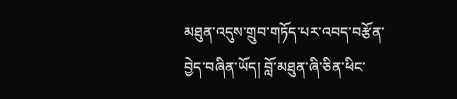མཐུན་འདུས་གྲུབ་གཏོད་པར་འབད་བརྩོན་བྱེད་བཞིན་ཡོད། བློ་མཐུན་ཞི་ཅིན་ཕིང་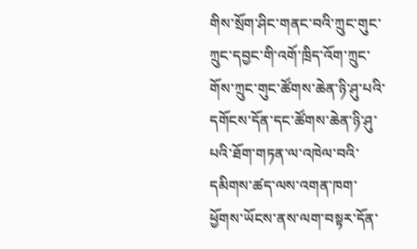གིས་སྲོག་ཤིང་གནང་བའི་ཀྲུང་གུང་ཀྲུང་དབྱང་གི་འགོ་ཁྲིད་འོག་ཀྲུང་གོས་ཀྲུང་གུང་ཚོགས་ཆེན་ཉི་ཤུ་པའི་དགོངས་དོན་དང་ཚོགས་ཆེན་ཉི་ཤུ་པའི་ཐོག་གཏན་ལ་འཁེལ་བའི་དམིགས་ཚད་ལས་འགན་ཁག་ཕྱོགས་ཡོངས་ནས་ལག་བསྟར་དོན་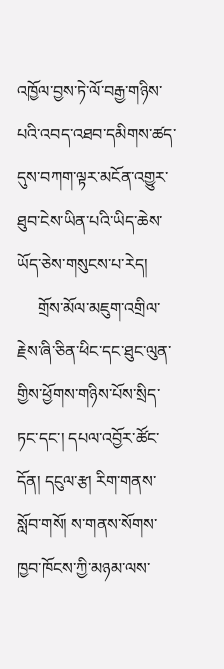འཁྱོལ་བྱས་ཏེ་ལོ་བརྒྱ་གཉིས་པའི་འབད་འཐབ་དམིགས་ཚད་དུས་བཀག་ལྟར་མངོན་འགྱུར་ཐུབ་ངེས་ཡིན་པའི་ཡིད་ཆེས་ཡོད་ཅེས་གསུངས་པ་རེད།
     གྲོས་མོལ་མཇུག་འགྲིལ་རྗེས་ཞི་ཅིན་ཕིང་དང་ཐུང་ལུན་གྱིས་ཕྱོགས་གཉིས་པོས་སྲིད་ཏང་དང་། དཔལ་འབྱོར་ཚོང་དོན། དངུལ་རྩ། རིག་གནས་སློབ་གསོ། ས་གནས་སོགས་ཁྱབ་ཁོངས་ཀྱི་མཉམ་ལས་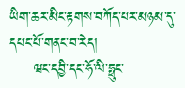ཡིག་ཆར་མིང་རྟགས་བཀོད་པར་མཉམ་དུ་དཔང་པོ་གནང་བ་རེད།
     ཝང་དབྱི་དང་ཧོ་ལི་ཧྥུང་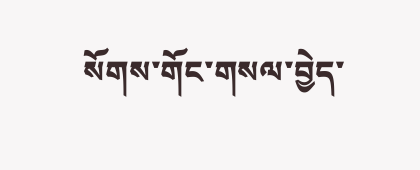སོགས་གོང་གསལ་བྱེད་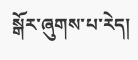སྒོར་ཞུགས་པ་རེད།